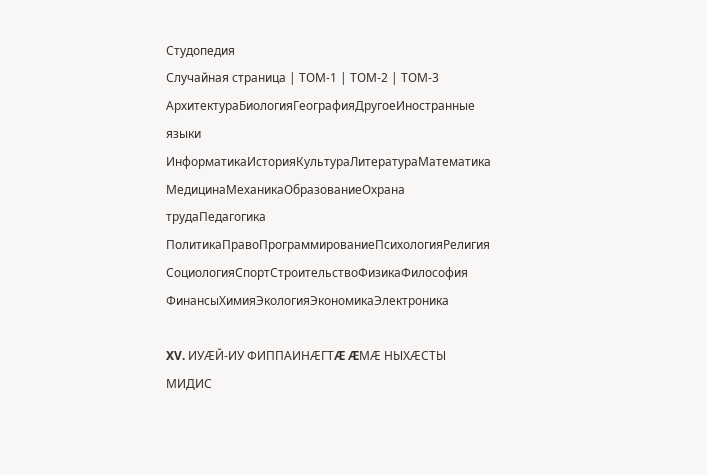Студопедия
Случайная страница | ТОМ-1 | ТОМ-2 | ТОМ-3
АрхитектураБиологияГеографияДругоеИностранные языки
ИнформатикаИсторияКультураЛитератураМатематика
МедицинаМеханикаОбразованиеОхрана трудаПедагогика
ПолитикаПравоПрограммированиеПсихологияРелигия
СоциологияСпортСтроительствоФизикаФилософия
ФинансыХимияЭкологияЭкономикаЭлектроника

XV. ИУÆЙ-ИУ ФИППАИНÆГТÆ ÆМÆ НЫХÆСТЫ МИДИС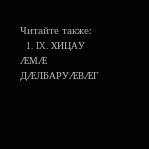Читайте также:
  1. IX. ХИЦАУ ÆМÆ ДÆЛБАРУÆВÆГ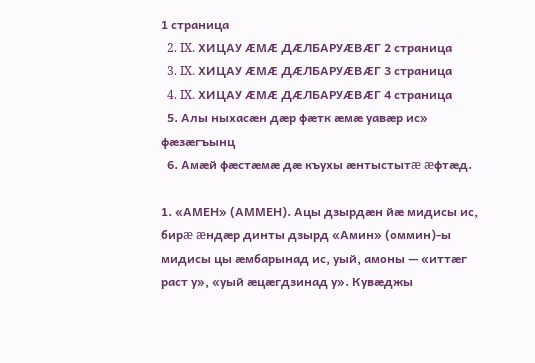1 страница
  2. IX. ХИЦАУ ÆМÆ ДÆЛБАРУÆВÆГ 2 страница
  3. IX. ХИЦАУ ÆМÆ ДÆЛБАРУÆВÆГ 3 страница
  4. IX. ХИЦАУ ÆМÆ ДÆЛБАРУÆВÆГ 4 страница
  5. Алы ныхасæн дæр фæтк æмæ уавæр ис» фæзæгъынц
  6. Амæй фæстæмæ дæ къухы æнтыстытæ æфтæд.

1. «АМЕН» (АММЕН). Ацы дзырдæн йæ мидисы ис, бирæ æндæр динты дзырд «Амин» (оммин)-ы мидисы цы æмбарынад ис, уый, амоны — «иттæг раст у», «уый æцæгдзинад у». Кувæджы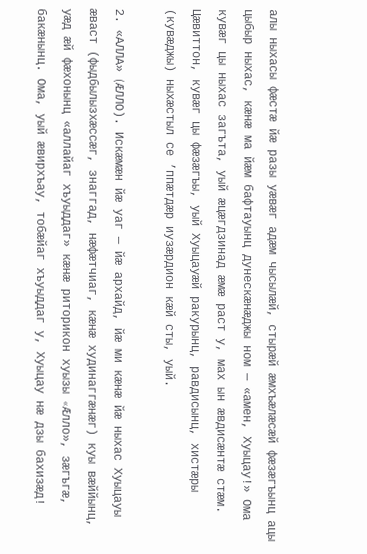алы ныхасы фæстæ йæ разы уæвæг адæм чысылæй, стырæй æмхъæлæсæй фæзæгъынц ацы цыбыр ныхас, кæнæ ма йæм бафтауынц дунескæнæджы ном — «амен, Хуыцау!» Ома кувæг цы ныхас загъта, уый æцæгдзинад æмæ раст у, мах ын æвдисæнтæ стæм. Цæвиттон, кувæг цы фæзæгъы, уый Хуыцауæй ракурынц, равдисынц, хистæры (кувæджы) ныхæстыл се ’ппæтдæр иузæрдион кæй сты, уый.

2. «АЛЛА» (ÆЛЛО). Искæмæн йæ уаг — йæ архайд, йæ ми кæнæ йæ ныхас Хуыцауы æваст (фыдбылызхæссæг, знаггад, нæфæтчиаг, кæнæ худинаггæнæг) куы вæййынц, уæд æй фæхонынц «аллайаг хъуыддаг» кæнæ риторикон хуызы «Æлло», зæгъгæ, бакæнынц. Ома, уый æвирхъау, тобæйаг хъуыддаг у, Хуыцау нæ дзы бахизæд!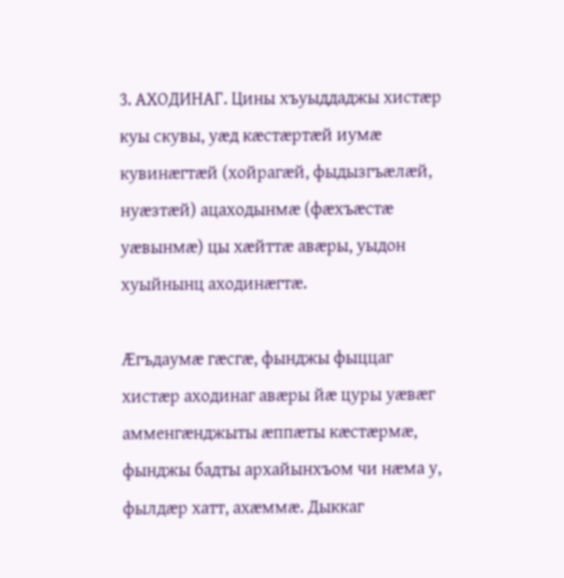3. АХОДИНАГ. Цины хъуыддаджы хистæр куы скувы, уæд кæстæртæй иумæ кувинæгтæй (хойрагæй, фыдызгъæлæй, нуæзтæй) ацаходынмæ (фæхъæстæ уæвынмæ) цы хæйттæ авæры, уыдон хуыйнынц аходинæгтæ.

Æгъдаумæ гæсгæ, фынджы фыццаг хистæр аходинаг авæры йæ цуры уæвæг амменгæнджыты æппæты кæстæрмæ, фынджы бадты архайынхъом чи нæма у, фылдæр хатт, ахæммæ. Дыккаг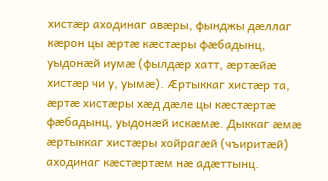хистæр аходинаг авæры, фынджы дæллаг кæрон цы æртæ кæстæры фæбадынц, уыдонæй иумæ (фылдæр хатт, æртæйæ хистæр чи у, уымæ). Æртыккаг хистæр та, æртæ хистæры хæд дæле цы кæстæртæ фæбадынц, уыдонæй искæмæ. Дыккаг æмæ æртыккаг хистæры хойрагæй (чъиритæй) аходинаг кæстæртæм нæ адæттынц.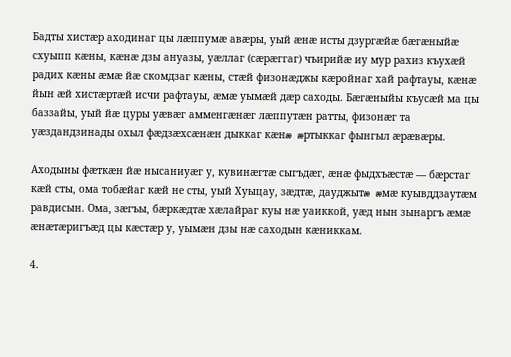Бадты хистæр аходинаг цы лæппумæ авæры, уый æнæ исты дзургæйæ бæгæныйæ схуыпп кæны, кæнæ дзы ануазы, уæллаг (сæрæггаг) чъирийæ иу мур рахиз къухæй радих кæны æмæ йæ скомдзаг кæны, стæй физонæджы кæройнаг хай рафтауы, кæнæ йын æй хистæртæй исчи рафтауы, æмæ уымæй дæр саходы. Бæгæныйы къусæй ма цы баззайы, уый йæ цуры уæвæг амменгæнæг лæппутæн ратты, физонæг та уæздандзинады охыл фæдзæхсæнæн дыккаг кæнæ æртыккаг фынгыл æрæвæры.

Аходыны фæткæн йæ нысаниуæг у, кувинæгтæ сыгъдæг, æнæ фыдхъæстæ — бæрстаг кæй сты, ома тобæйаг кæй не сты, уый Хуыцау, зæдтæ, дауджытæ æмæ куывддзаутæм равдисын. Ома, зæгъы, бæркæдтæ хæлайраг куы нæ уаиккой, уæд нын зынаргъ æмæ æнæтæригъæд цы кæстæр у, уымæн дзы нæ саходын кæниккам.

4.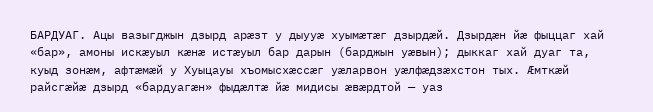БАРДУАГ. Ацы вазыгджын дзырд арæзт у дыууæ хуымæтæг дзырдæй. Дзырдæн йæ фыццаг хай «бар», амоны искæуыл кæнæ истæуыл бар дарын (барджын уæвын); дыккаг хай дуаг та, куыд зонæм, афтæмæй у Хуыцауы хъомысхæссæг уæларвон уæлфæдзæхстон тых. Æмткæй райсгæйæ дзырд «бардуагæн» фыдæлтæ йæ мидисы æвæрдтой — уаз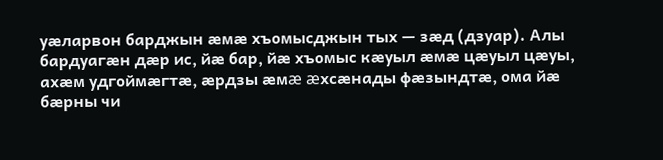уæларвон барджын æмæ хъомысджын тых — зæд (дзуар). Алы бардуагæн дæр ис, йæ бар, йæ хъомыс кæуыл æмæ цæуыл цæуы, ахæм удгоймæгтæ, æрдзы æмæ æхсæнады фæзындтæ, ома йæ бæрны чи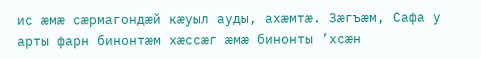ис æмæ сæрмагондæй кæуыл ауды, ахæмтæ. Зæгъæм, Сафа у арты фарн бинонтæм хæссæг æмæ бинонты ’хсæн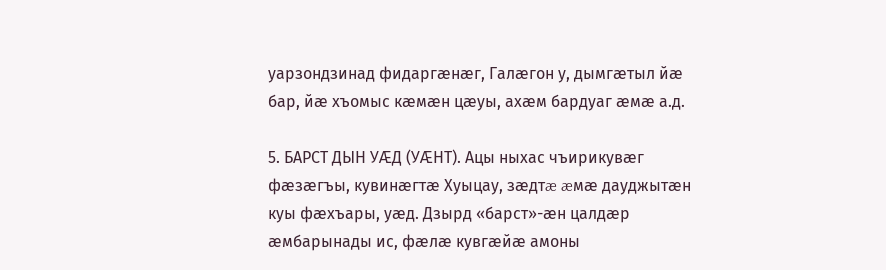уарзондзинад фидаргæнæг, Галæгон у, дымгæтыл йæ бар, йæ хъомыс кæмæн цæуы, ахæм бардуаг æмæ а.д.

5. БАРСТ ДЫН УÆД (УÆНТ). Ацы ныхас чъирикувæг фæзæгъы, кувинæгтæ Хуыцау, зæдтæ æмæ дауджытæн куы фæхъары, уæд. Дзырд «барст»-æн цалдæр æмбарынады ис, фæлæ кувгæйæ амоны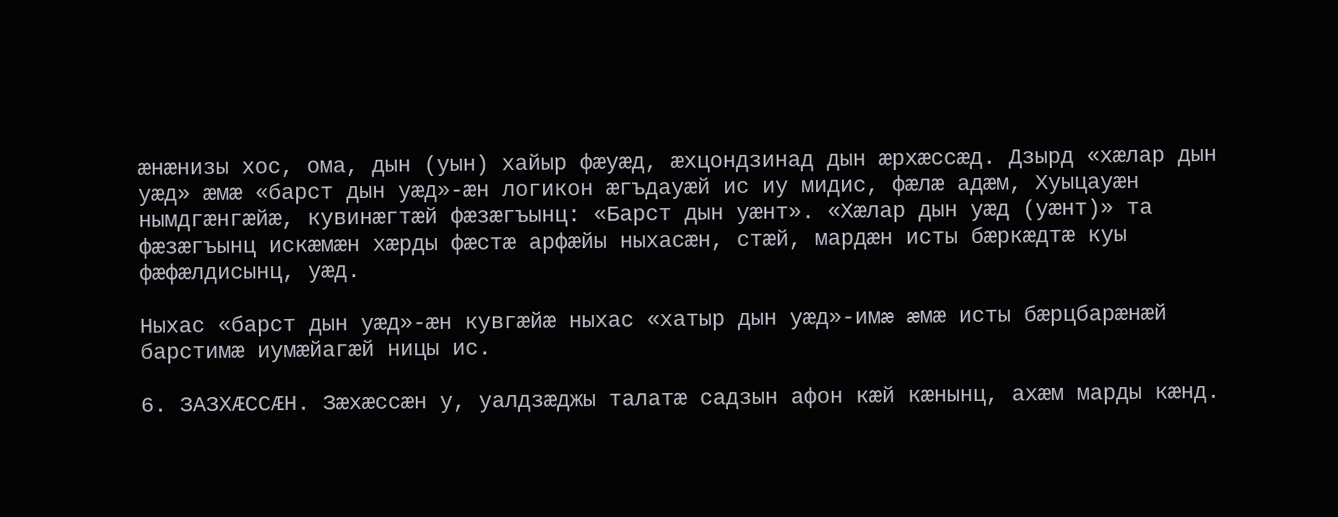æнæнизы хос, ома, дын (уын) хайыр фæуæд, æхцондзинад дын æрхæссæд. Дзырд «хæлар дын уæд» æмæ «барст дын уæд»-æн логикон æгъдауæй ис иу мидис, фæлæ адæм, Хуыцауæн нымдгæнгæйæ, кувинæгтæй фæзæгъынц: «Барст дын уæнт». «Хæлар дын уæд (уæнт)» та фæзæгъынц искæмæн хæрды фæстæ арфæйы ныхасæн, стæй, мардæн исты бæркæдтæ куы фæфæлдисынц, уæд.

Ныхас «барст дын уæд»-æн кувгæйæ ныхас «хатыр дын уæд»-имæ æмæ исты бæрцбарæнæй барстимæ иумæйагæй ницы ис.

6. ЗАЗХÆССÆН. Зæхæссæн у, уалдзæджы талатæ садзын афон кæй кæнынц, ахæм марды кæнд.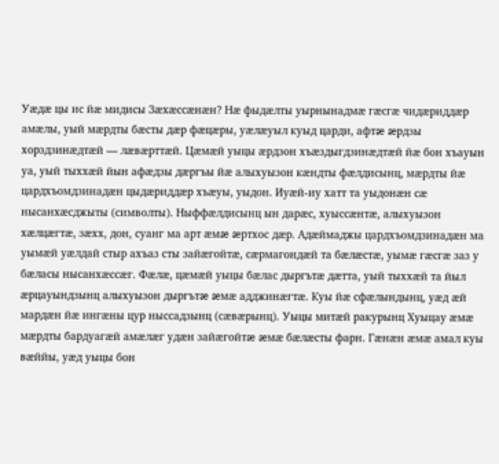Уæдæ цы ис йæ мидисы Зæхæссæнæн? Нæ фыдæлты уырнынадмæ гæсгæ чидæриддæр амæлы, уый мæрдты бæсты дæр фæцæры, уæлæуыл куыд царди, афтæ æрдзы хорздзинæдтæй — лæвæрттæй. Цæмæй уыцы æрдзон хъæздыгдзинæдтæй йæ бон хъауын уа, уый тыххæй йын афæдзы дæргъы йæ алыхуызон кæндты фæлдисынц, мæрдты йæ цардхъомдзинадæн цыдæриддæр хъæуы, уыдон. Иуæй-иу хатт та уыдонæн сæ нысанхæсджыты (символты). Ныффæлдисынц ын дарæс, хуыссæнтæ, алыхуызон хæлцæгтæ, зæхх, дон, суанг ма арт æмæ æртхос дæр. Адæймаджы цардхъомдзинадæн ма уымæй уæлдай стыр ахъаз сты зайæгойтæ, сæрмагондæй та бæлæстæ, уымæ гæсгæ заз у бæласы нысанхæссæг. Фæлæ, цæмæй уыцы бæлас дыргътæ дæтта, уый тыххæй та йыл æрцауындзынц алыхуызон дыргътæ æмæ адджинæгтæ. Куы йæ сфæлындынц, уæд æй мардæн йæ ингæны цур ныссадзынц (сæвæрынц). Уыцы митæй ракурынц Хуыцау æмæ мæрдты бардуагæй амæлæг удæн зайæгойтæ æмæ бæлæсты фарн. Гæнæн æмæ амал куы вæййы, уæд уыцы бон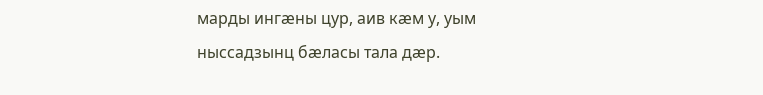марды ингæны цур, аив кæм у, уым ныссадзынц бæласы тала дæр.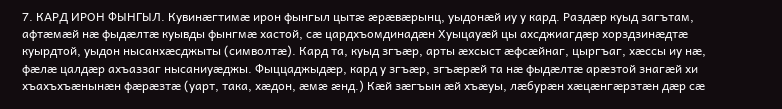7. КАРД ИРОН ФЫНГЫЛ. Кувинæгтимæ ирон фынгыл цытæ æрæвæрынц, уыдонæй иу у кард. Раздæр куыд загътам, афтæмæй нæ фыдæлтæ куывды фынгмæ хастой, сæ цардхъомдинадæн Хуыцауæй цы ахсджиагдæр хорздзинæдтæ куырдтой, уыдон нысанхæсджыты (символтæ). Кард та, куыд згъæр, арты æхсыст æфсæйнаг, цыргъаг, хæссы иу нæ, фæлæ цалдæр ахъаззаг нысаниуæджы. Фыццаджыдæр, кард у згъæр, згъæрæй та нæ фыдæлтæ арæзтой знагæй хи хъахъхъæнынæн фæрæзтæ (уарт, така, хæдон, æмæ æнд.) Кæй зæгъын æй хъæуы, лæбурæн хæцæнгæрзтæн дæр сæ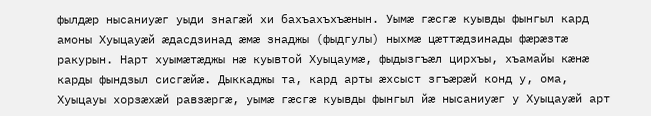фылдæр нысаниуæг уыди знагæй хи бахъахъхъæнын. Уымæ гæсгæ куывды фынгыл кард амоны Хуыцауæй æдасдзинад æмæ знаджы (фыдгулы) ныхмæ цæттæдзинады фæрæзтæ ракурын. Нарт хуымæтæджы нæ куывтой Хуыцаумæ, фыдызгъæл цирхъы, хъамайы кæнæ карды фындзыл сисгæйæ. Дыккаджы та, кард арты æхсыст згъæрæй конд у, ома, Хуыцауы хорзæхæй равзæргæ, уымæ гæсгæ куывды фынгыл йæ нысаниуæг у Хуыцауæй арт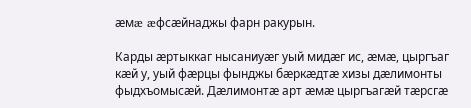æмæ æфсæйнаджы фарн ракурын.

Карды æртыккаг нысаниуæг уый мидæг ис, æмæ, цыргъаг кæй у, уый фæрцы фынджы бæркæдтæ хизы дæлимонты фыдхъомысæй. Дæлимонтæ арт æмæ цыргъагæй тæрсгæ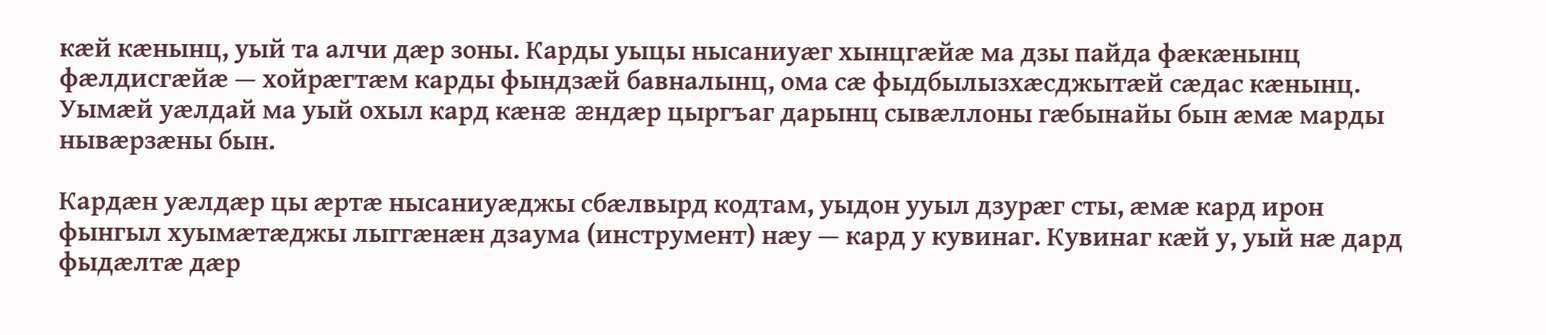кæй кæнынц, уый та алчи дæр зоны. Карды уыцы нысаниуæг хынцгæйæ ма дзы пайда фæкæнынц фæлдисгæйæ — хойрæгтæм карды фындзæй бавналынц, ома сæ фыдбылызхæсджытæй сæдас кæнынц. Уымæй уæлдай ма уый охыл кард кæнæ æндæр цыргъаг дарынц сывæллоны гæбынайы бын æмæ марды нывæрзæны бын.

Кардæн уæлдæр цы æртæ нысаниуæджы сбæлвырд кодтам, уыдон ууыл дзурæг сты, æмæ кард ирон фынгыл хуымæтæджы лыггæнæн дзаума (инструмент) нæу — кард у кувинаг. Кувинаг кæй у, уый нæ дард фыдæлтæ дæр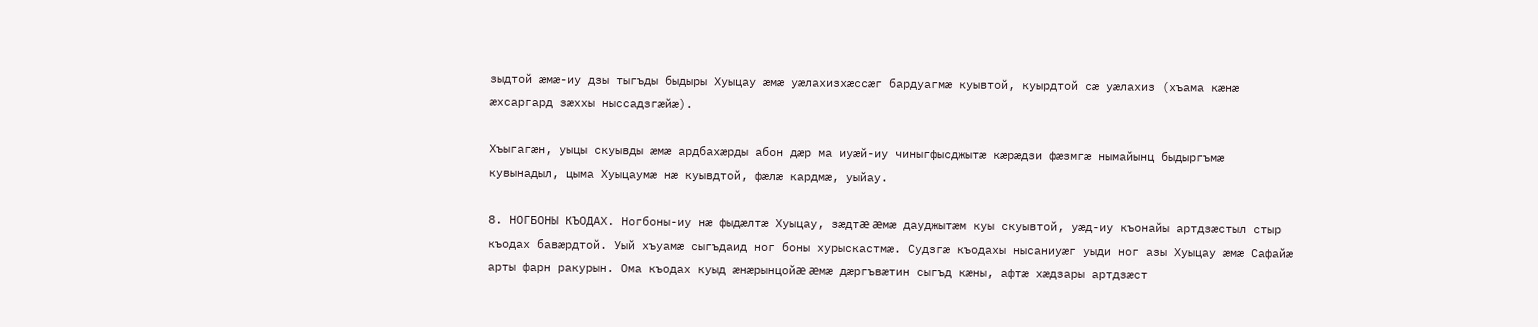зыдтой æмæ-иу дзы тыгъды быдыры Хуыцау æмæ уæлахизхæссæг бардуагмæ куывтой, куырдтой сæ уæлахиз (хъама кæнæ æхсаргард зæххы ныссадзгæйæ).

Хъыгагæн, уыцы скуывды æмæ ардбахæрды абон дæр ма иуæй-иу чиныгфысджытæ кæрæдзи фæзмгæ нымайынц быдыргъмæ кувынадыл, цыма Хуыцаумæ нæ куывдтой, фæлæ кардмæ, уыйау.

8. НОГБОНЫ КЪОДАХ. Ногбоны-иу нæ фыдæлтæ Хуыцау, зæдтæ æмæ дауджытæм куы скуывтой, уæд-иу къонайы артдзæстыл стыр къодах бавæрдтой. Уый хъуамæ сыгъдаид ног боны хурыскастмæ. Судзгæ къодахы нысаниуæг уыди ног азы Хуыцау æмæ Сафайæ арты фарн ракурын. Ома къодах куыд æнæрынцойæ æмæ дæргъвæтин сыгъд кæны, афтæ хæдзары артдзæст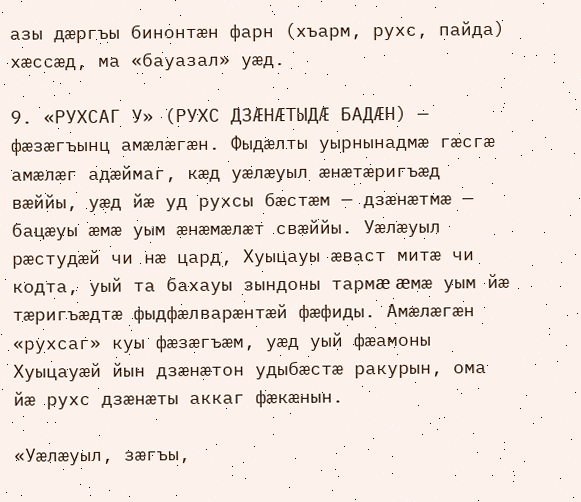азы дæргъы бинонтæн фарн (хъарм, рухс, пайда) хæссæд, ма «бауазал» уæд.

9. «РУХСАГ У» (РУХС ДЗÆНÆТЫДÆ БАДÆН) — фæзæгъынц амæлæгæн. Фыдæлты уырнынадмæ гæсгæ амæлæг адæймаг, кæд уæлæуыл æнæтæригъæд вæййы, уæд йæ уд рухсы бæстæм — дзæнæтмæ — бацæуы æмæ уым æнæмæлæт свæййы. Уæлæуыл рæстудæй чи нæ цард, Хуыцауы æваст митæ чи кодта, уый та бахауы зындоны тармæ æмæ уым йæ тæригъæдтæ фыдфæлварæнтæй фæфиды. Амæлæгæн «рухсаг» куы фæзæгъæм, уæд уый фæамоны Хуыцауæй йын дзæнæтон удыбæстæ ракурын, ома йæ рухс дзæнæты аккаг фæкæнын.

«Уæлæуыл, зæгъы,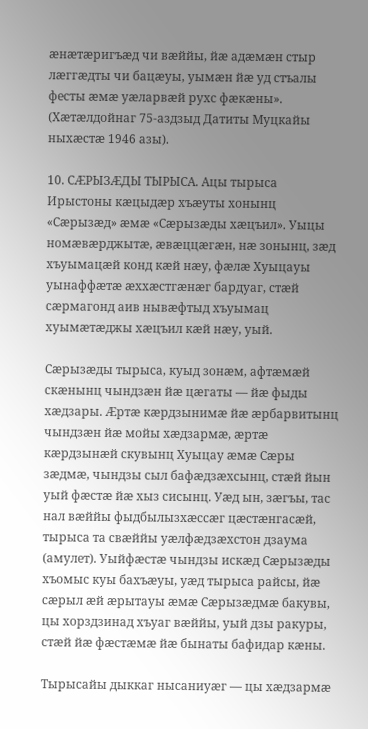æнæтæригъæд чи вæййы, йæ адæмæн стыр лæггæдты чи бацæуы, уымæн йæ уд стъалы фесты æмæ уæларвæй рухс фæкæны». (Хæтæлдойнаг 75-аздзыд Датиты Муцкайы ныхæстæ 1946 азы).

10. СÆРЫЗÆДЫ ТЫРЫСА. Ацы тырыса Ирыстоны кæцыдæр хъæуты хонынц «Сæрызæд» æмæ «Сæрызæды хæцъил». Уыцы номæвæрджытæ, æвæццæгæн, нæ зонынц, зæд хъуымацæй конд кæй нæу, фæлæ Хуыцауы уынаффæтæ æххæстгæнæг бардуаг, стæй сæрмагонд аив нывæфтыд хъуымац хуымæтæджы хæцъил кæй нæу, уый.

Сæрызæды тырыса, куыд зонæм, афтæмæй скæнынц чындзæн йæ цæгаты — йæ фыды хæдзары. Æртæ кæрдзынимæ йæ æрбарвитынц чындзæн йæ мойы хæдзармæ, æртæ кæрдзынæй скувынц Хуыцау æмæ Сæры зæдмæ, чындзы сыл бафæдзæхсынц, стæй йын уый фæстæ йæ хыз сисынц. Уæд ын, зæгъы, тас нал вæййы фыдбылызхæссæг цæстæнгасæй, тырыса та свæййы уæлфæдзæхстон дзаума (амулет). Уыйфæстæ чындзы искæд Сæрызæды хъомыс куы бахъæуы, уæд тырыса райсы, йæ сæрыл æй æрытауы æмæ Сæрызæдмæ бакувы, цы хорздзинад хъуаг вæййы, уый дзы ракуры, стæй йæ фæстæмæ йæ бынаты бафидар кæны.

Тырысайы дыккаг нысаниуæг — цы хæдзармæ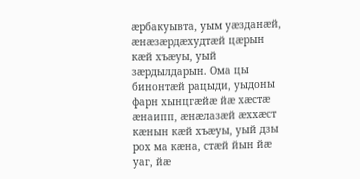æрбакуывта, уым уæзданæй, æнæзæрдæхудтæй цæрын кæй хъæуы, уый зæрдылдарын. Ома цы бинонтæй рацыди, уыдоны фарн хынцгæйæ йæ хæстæ æнаипп, æнæлазæй æххæст кæнын кæй хъæуы, уый дзы рох ма кæна, стæй йын йæ уаг, йæ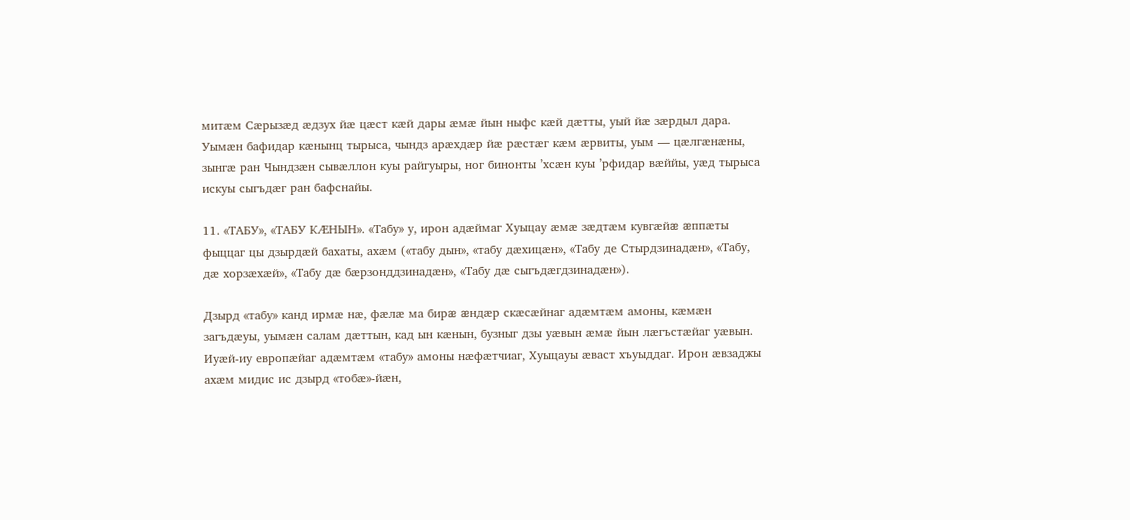митæм Сæрызæд æдзух йæ цæст кæй дары æмæ йын ныфс кæй дæтты, уый йæ зæрдыл дара. Уымæн бафидар кæнынц тырыса, чындз арæхдæр йæ рæстæг кæм æрвиты, уым — цæлгæнæны, зынгæ ран Чындзæн сывæллон куы райгуыры, ног бинонты ’хсæн куы ’рфидар вæййы, уæд тырыса искуы сыгъдæг ран бафснайы.

11. «ТАБУ», «ТАБУ КÆНЫН». «Табу» у, ирон адæймаг Хуыцау æмæ зæдтæм кувгæйæ æппæты фыццаг цы дзырдæй бахаты, ахæм («табу дын», «табу дæхицæн», «Табу де Стырдзинадæн», «Табу, дæ хорзæхæй», «Табу дæ бæрзонддзинадæн», «Табу дæ сыгъдæгдзинадæн»).

Дзырд «табу» канд ирмæ нæ, фæлæ ма бирæ æндæр скæсæйнаг адæмтæм амоны, кæмæн загъдæуы, уымæн салам дæттын, кад ын кæнын, бузныг дзы уæвын æмæ йын лæгъстæйаг уæвын. Иуæй-иу европæйаг адæмтæм «табу» амоны нæфæтчиаг, Хуыцауы æваст хъуыддаг. Ирон æвзаджы ахæм мидис ис дзырд «тобæ»-йæн,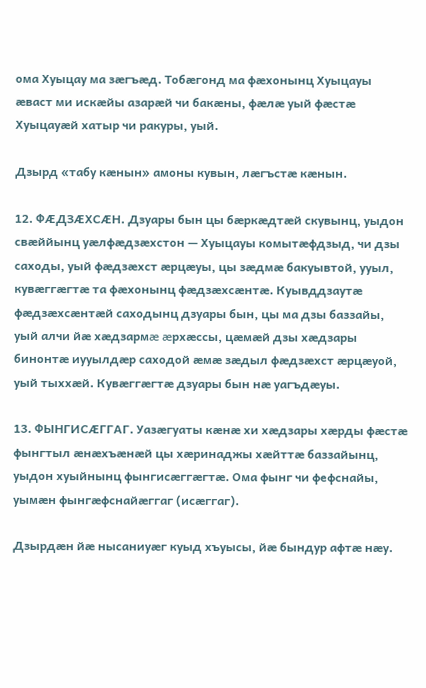ома Хуыцау ма зæгъæд. Тобæгонд ма фæхонынц Хуыцауы æваст ми искæйы азарæй чи бакæны, фæлæ уый фæстæ Хуыцауæй хатыр чи ракуры, уый.

Дзырд «табу кæнын» амоны кувын, лæгъстæ кæнын.

12. ФÆДЗÆХСÆН. Дзуары бын цы бæркæдтæй скувынц, уыдон свæййынц уæлфæдзæхстон — Хуыцауы комытæфдзыд, чи дзы саходы, уый фæдзæхст æрцæуы, цы зæдмæ бакуывтой, ууыл, кувæггæгтæ та фæхонынц фæдзæхсæнтæ. Куывддзаутæ фæдзæхсæнтæй саходынц дзуары бын, цы ма дзы баззайы, уый алчи йæ хæдзармæ æрхæссы, цæмæй дзы хæдзары бинонтæ иууылдæр саходой æмæ зæдыл фæдзæхст æрцæуой, уый тыххæй. Кувæггæгтæ дзуары бын нæ уагъдæуы.

13. ФЫНГИСÆГГАГ. Уазæгуаты кæнæ хи хæдзары хæрды фæстæ фынгтыл æнæхъæнæй цы хæринаджы хæйттæ баззайынц, уыдон хуыйнынц фынгисæггæгтæ. Ома фынг чи фефснайы, уымæн фынгæфснайæггаг (исæггаг).

Дзырдæн йæ нысаниуæг куыд хъуысы, йæ бындур афтæ нæу.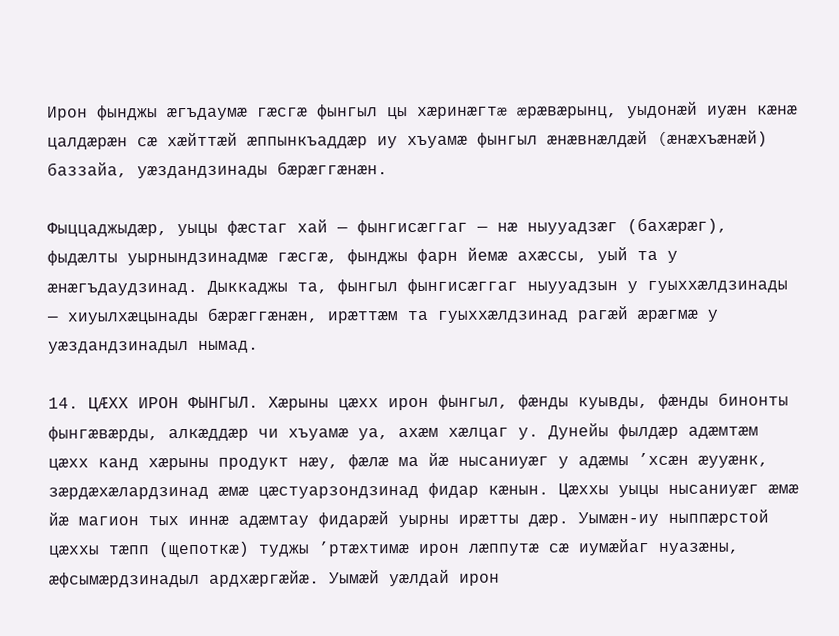Ирон фынджы æгъдаумæ гæсгæ фынгыл цы хæринæгтæ æрæвæрынц, уыдонæй иуæн кæнæ цалдæрæн сæ хæйттæй æппынкъаддæр иу хъуамæ фынгыл æнæвнæлдæй (æнæхъæнæй) баззайа, уæздандзинады бæрæггæнæн.

Фыццаджыдæр, уыцы фæстаг хай — фынгисæггаг — нæ ныууадзæг (бахæрæг), фыдæлты уырнындзинадмæ гæсгæ, фынджы фарн йемæ ахæссы, уый та у æнæгъдаудзинад. Дыккаджы та, фынгыл фынгисæггаг ныууадзын у гуыххæлдзинады — хиуылхæцынады бæрæггæнæн, ирæттæм та гуыххæлдзинад рагæй æрæгмæ у уæздандзинадыл нымад.

14. ЦÆХХ ИРОН ФЫНГЫЛ. Хæрыны цæхх ирон фынгыл, фæнды куывды, фæнды бинонты фынгæвæрды, алкæддæр чи хъуамæ уа, ахæм хæлцаг у. Дунейы фылдæр адæмтæм цæхх канд хæрыны продукт нæу, фæлæ ма йæ нысаниуæг у адæмы ’хсæн æууæнк, зæрдæхæлардзинад æмæ цæстуарзондзинад фидар кæнын. Цæххы уыцы нысаниуæг æмæ йæ магион тых иннæ адæмтау фидарæй уырны ирæтты дæр. Уымæн-иу ныппæрстой цæххы тæпп (щепоткæ) туджы ’ртæхтимæ ирон лæппутæ сæ иумæйаг нуазæны, æфсымæрдзинадыл ардхæргæйæ. Уымæй уæлдай ирон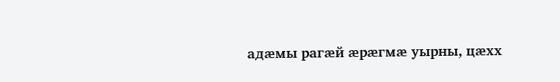адæмы рагæй æрæгмæ уырны, цæхх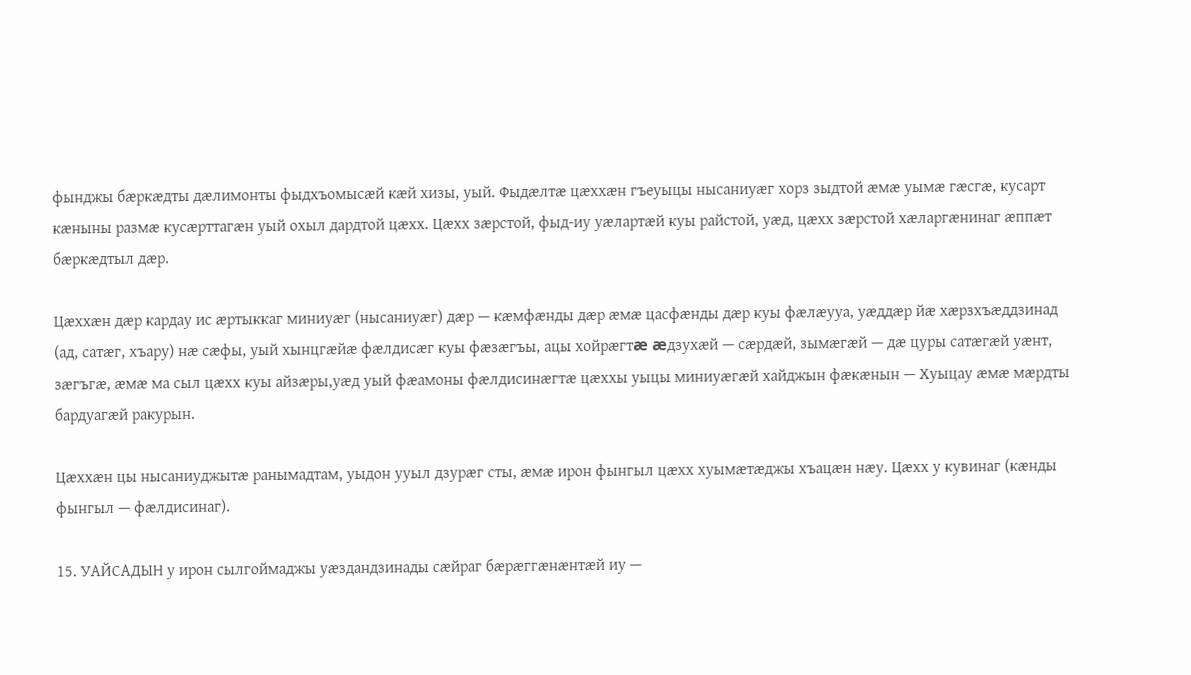фынджы бæркæдты дæлимонты фыдхъомысæй кæй хизы, уый. Фыдæлтæ цæххæн гъеуыцы нысаниуæг хорз зыдтой æмæ уымæ гæсгæ, кусарт кæныны размæ кусæрттагæн уый охыл дардтой цæхх. Цæхх зæрстой, фыд-иу уæлартæй куы райстой, уæд, цæхх зæрстой хæларгæнинаг æппæт бæркæдтыл дæр.

Цæххæн дæр кардау ис æртыккаг миниуæг (нысаниуæг) дæр — кæмфæнды дæр æмæ цасфæнды дæр куы фæлæууа, уæддæр йæ хæрзхъæддзинад (ад, сатæг, хъару) нæ сæфы, уый хынцгæйæ фæлдисæг куы фæзæгъы, ацы хойрæгтæ æдзухæй — сæрдæй, зымæгæй — дæ цуры сатæгæй уæнт, зæгъгæ, æмæ ма сыл цæхх куы айзæры,уæд уый фæамоны фæлдисинæгтæ цæххы уыцы миниуæгæй хайджын фæкæнын — Хуыцау æмæ мæрдты бардуагæй ракурын.

Цæххæн цы нысаниуджытæ ранымадтам, уыдон ууыл дзурæг сты, æмæ ирон фынгыл цæхх хуымæтæджы хъацæн нæу. Цæхх у кувинаг (кæнды фынгыл — фæлдисинаг).

15. УАЙСАДЫН у ирон сылгоймаджы уæздандзинады сæйраг бæрæггæнæнтæй иу —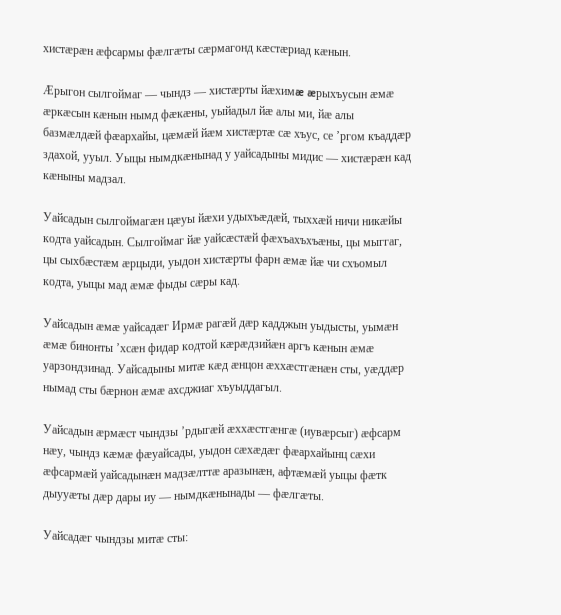хистæрæн æфсармы фæлгæты сæрмагонд кæстæриад кæнын.

Æрыгон сылгоймаг — чындз — хистæрты йæхимæ æрыхъусын æмæ æркæсын кæнын нымд фæкæны, уыйадыл йæ алы ми, йæ алы базмæлдæй фæархайы, цæмæй йæм хистæртæ сæ хъус, се ’ргом къаддæр здахой, ууыл. Уыцы нымдкæнынад у уайсадыны мидис — хистæрæн кад кæныны мадзал.

Уайсадын сылгоймагæн цæуы йæхи удыхъæдæй, тыххæй ничи никæйы кодта уайсадын. Сылгоймаг йæ уайсæстæй фæхъахъхъæны, цы мыггаг, цы сыхбæстæм æрцыди, уыдон хистæрты фарн æмæ йæ чи схъомыл кодта, уыцы мад æмæ фыды сæры кад.

Уайсадын æмæ уайсадæг Ирмæ рагæй дæр кадджын уыдысты, уымæн æмæ бинонты ’хсæн фидар кодтой кæрæдзийæн аргъ кæнын æмæ уарзондзинад. Уайсадыны митæ кæд æнцон æххæстгæнæн сты, уæддæр нымад сты бæрнон æмæ ахсджиаг хъуыддагыл.

Уайсадын æрмæст чындзы ’рдыгæй æххæстгæнгæ (иувæрсыг) æфсарм нæу, чындз кæмæ фæуайсады, уыдон сæхæдæг фæархайынц сæхи æфсармæй уайсадынæн мадзæлттæ аразынæн, афтæмæй уыцы фæтк дыууæты дæр дары иу — нымдкæнынады — фæлгæты.

Уайсадæг чындзы митæ сты: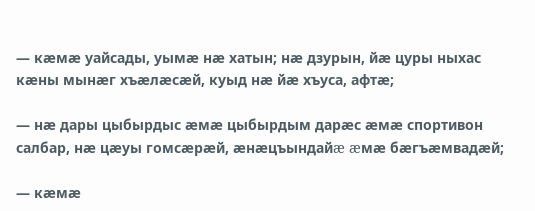— кæмæ уайсады, уымæ нæ хатын; нæ дзурын, йæ цуры ныхас кæны мынæг хъæлæсæй, куыд нæ йæ хъуса, афтæ;

— нæ дары цыбырдыс æмæ цыбырдым дарæс æмæ спортивон салбар, нæ цæуы гомсæрæй, æнæцъындайæ æмæ бæгъæмвадæй;

— кæмæ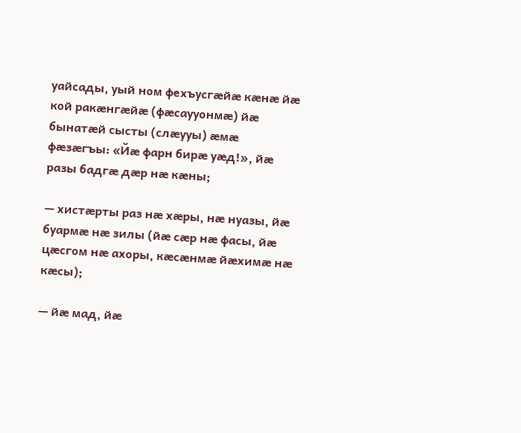уайсады, уый ном фехъусгæйæ кæнæ йæ кой ракæнгæйæ (фæсаууонмæ) йæ бынатæй сысты (слæууы) æмæ фæзæгъы: «Йæ фарн бирæ уæд!», йæ разы бадгæ дæр нæ кæны;

— хистæрты раз нæ хæры, нæ нуазы, йæ буармæ нæ зилы (йæ сæр нæ фасы, йæ цæсгом нæ ахоры, кæсæнмæ йæхимæ нæ кæсы);

— йæ мад, йæ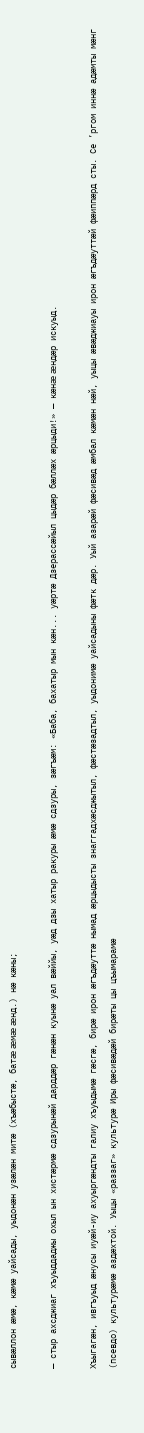сывæллон æмæ, кæмæ уайсады, уыдонæн узæлæн митæ (хъæбыстæ, батæ æмæ æнд.) нæ кæны;

— стыр ахсджиаг хъуыддаджы охыл ын хистæрмæ сдзурынæй дарддæр гæнæн куынæ уал вæййы, уæд дзы хатыр ракуры æмæ сдзуры, зæгъæм: «Баба, бахатыр мын кæн... уæртæ Дзерассæйыл цыдæр бæллæх æрцыди!» — кæнæ æндæр искуыд.

Хъыгагæн, ивгъуыд æнусы иуæй-иу ахуыргæндты галиу хъуыдымæ гæсгæ, бирæ ирон æгъдæуттæ нымад æрцыдысты знаггадхæсджытыл, фæстæзадтыл, уыдонимæ уайсадыны фæтк дæр. Уый азарæй фæсивæд æмбал кæмæн нæй, уыцы æвæджиауы ирон æгъдæуттæй фæиппæрд сты. Се ’ргом иннæ адæмты мæнг (псевдо) культурæмæ аздæхтой. Уыцы «раззаг» культурæ Иры фæсивæдæй бирæты цы цъымарамæ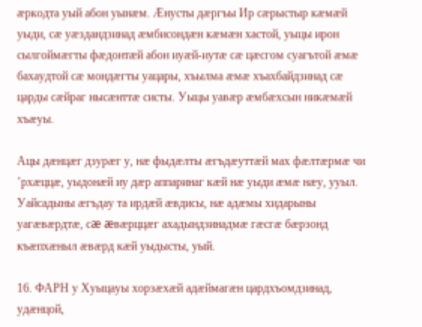æркодта уый абон уынæм. Æнусты дæргъы Ир сæрыстыр кæмæй уыди, сæ уæздандзинад æмбисондæн кæмæн хастой, уыцы ирон сылгоймæгты фæдонтæй абон иуæй-иутæ сæ цæсгом суагътой æмæ бахаудтой сæ мондæгты уацары, хъылма æмæ хъахбайдзинад сæ царды сæйраг нысæнттæ систы. Уыцы уавæр æмбæхсын никæмæй хъæуы.

Ацы дæнцæг дзурæг у, нæ фыдæлты æгъдæуттæй мах фæлтæрмæ чи ’рхæццæ, уыдонæй иу дæр аппаринаг кæй нæ уыди æмæ нæу, ууыл. Уайсадыны æгъдау та ирдæй æвдисы, нæ адæмы хидарыны уагæвæрдтæ, сæ æвæрццæг ахадындзинадмæ гæсгæ бæрзонд къæпхæныл æвæрд кæй уыдысты, уый.

16. ФАРН у Хуыцауы хорзæхæй адæймагæн цардхъомдзинад, удæнцой,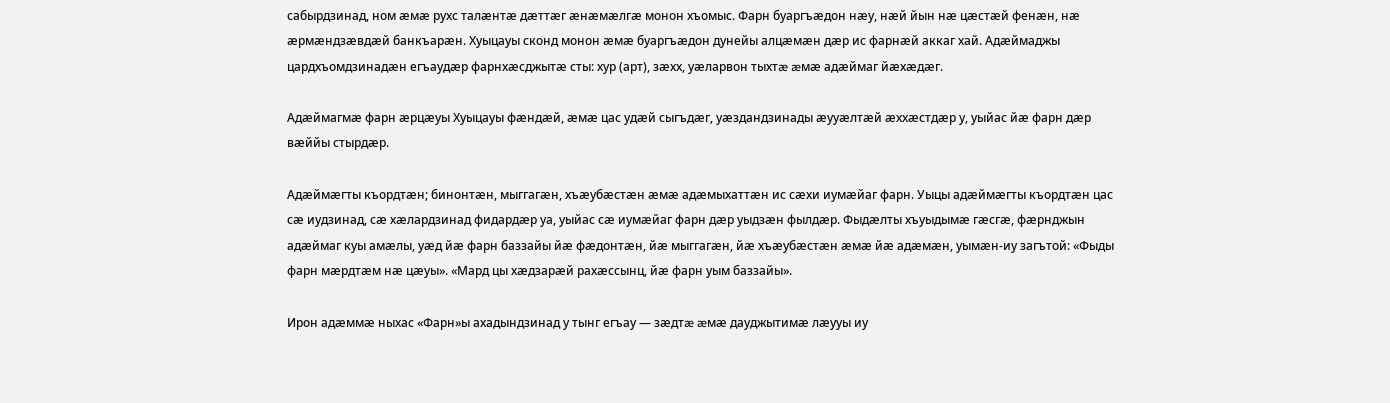сабырдзинад, ном æмæ рухс талæнтæ дæттæг æнæмæлгæ монон хъомыс. Фарн буаргъæдон нæу, нæй йын нæ цæстæй фенæн, нæ æрмæндзæвдæй банкъарæн. Хуыцауы сконд монон æмæ буаргъæдон дунейы алцæмæн дæр ис фарнæй аккаг хай. Адæймаджы цардхъомдзинадæн егъаудæр фарнхæсджытæ сты: хур (арт), зæхх, уæларвон тыхтæ æмæ адæймаг йæхæдæг.

Адæймагмæ фарн æрцæуы Хуыцауы фæндæй, æмæ цас удæй сыгъдæг, уæздандзинады æууæлтæй æххæстдæр у, уыйас йæ фарн дæр вæййы стырдæр.

Адæймæгты къордтæн; бинонтæн, мыггагæн, хъæубæстæн æмæ адæмыхаттæн ис сæхи иумæйаг фарн. Уыцы адæймæгты къордтæн цас сæ иудзинад, сæ хæлардзинад фидардæр уа, уыйас сæ иумæйаг фарн дæр уыдзæн фылдæр. Фыдæлты хъуыдымæ гæсгæ, фæрнджын адæймаг куы амæлы, уæд йæ фарн баззайы йæ фæдонтæн, йæ мыггагæн, йæ хъæубæстæн æмæ йæ адæмæн, уымæн-иу загътой: «Фыды фарн мæрдтæм нæ цæуы». «Мард цы хæдзарæй рахæссынц, йæ фарн уым баззайы».

Ирон адæммæ ныхас «Фарн»ы ахадындзинад у тынг егъау — зæдтæ æмæ дауджытимæ лæууы иу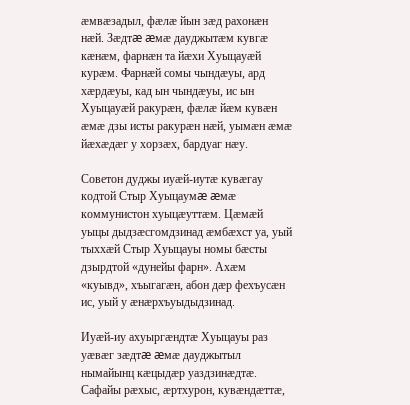æмвæзадыл, фæлæ йын зæд рахонæн нæй. Зæдтæ æмæ дауджытæм кувгæ кæнæм, фарнæн та йæхи Хуыцауæй курæм. Фарнæй сомы чындæуы, ард хæрдæуы, кад ын чындæуы, ис ын Хуыцауæй ракурæн, фæлæ йæм кувæн æмæ дзы исты ракурæн нæй, уымæн æмæ йæхæдæг у хорзæх, бардуаг нæу.

Советон дуджы иуæй-иутæ кувæгау кодтой Стыр Хуыцаумæ æмæ коммунистон хуыцæуттæм. Цæмæй уыцы дыдзæсгомдзинад æмбæхст уа, уый тыххæй Стыр Хуыцауы номы бæсты дзырдтой «дунейы фарн». Ахæм «куывд», хъыгагæн, абон дæр фехъусæн ис, уый у æнæрхъуыдыдзинад.

Иуæй-иу ахуыргæндтæ Хуыцауы раз уæвæг зæдтæ æмæ дауджытыл нымайынц кæцыдæр уаздзинæдтæ. Сафайы рæхыс, æртхурон, кувæндæттæ,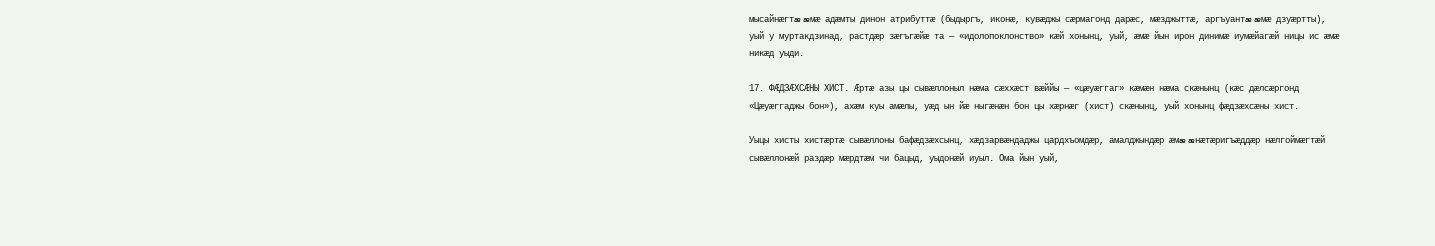мысайнæгтæ æмæ адæмты динон атрибуттæ (быдыргъ, иконæ, кувæджы сæрмагонд дарæс, мæзджыттæ, аргъуантæ æмæ дзуæртты), уый у муртакдзинад, растдæр зæгъгæйæ та — «идолопоклонство» кæй хонынц, уый, æмæ йын ирон динимæ иумæйагæй ницы ис æмæ никæд уыди.

17. ФÆДЗÆХСÆНЫ ХИСТ. Æртæ азы цы сывæллоныл нæма сæххæст вæййы — «цæуæггаг» кæмæн нæма скæнынц (кæс дæлсæргонд «Цæуæггаджы бон»), ахæм куы амæлы, уæд ын йæ ныгæнæн бон цы хæрнæг (хист) скæнынц, уый хонынц фæдзæхсæны хист.

Уыцы хисты хистæртæ сывæллоны бафæдзæхсынц, хæдзарвæндаджы цардхъомдæр, амалджындæр æмæ æнæтæригъæддæр нæлгоймæгтæй сывæллонæй раздæр мæрдтæм чи бацыд, уыдонæй иуыл. Ома йын уый,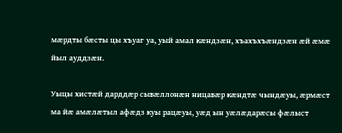мæрдты бæсты цы хъуаг уа, уый амал кæндзæн, хъахъхъæндзæн æй æмæ йыл ауддзæн.

Уыцы хистæй дарддæр сывæллонæн ницавæр кæндтæ чындæуы, æрмæст ма йæ амæлæтыл афæдз куы рацæуы, уæд ын уæлæдарæсы фæлыст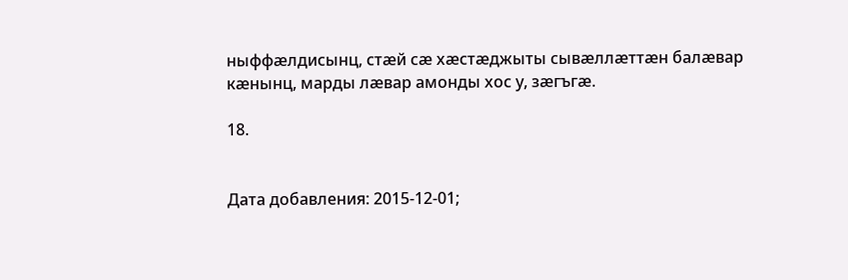ныффæлдисынц, стæй сæ хæстæджыты сывæллæттæн балæвар кæнынц, марды лæвар амонды хос у, зæгъгæ.

18.


Дата добавления: 2015-12-01;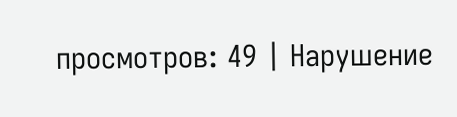просмотров: 49 | Нарушение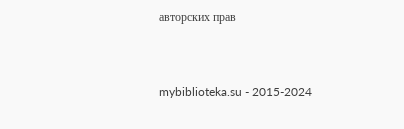авторских прав



mybiblioteka.su - 2015-2024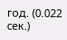год. (0.022 сек.)